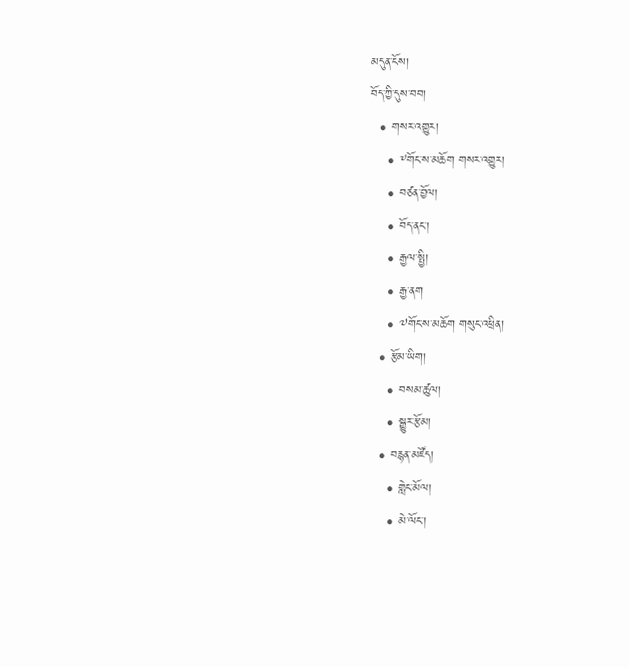མདུན་ངོས།
བོད་ཀྱི་དུས་བབ།
  • གསར་འགྱུར།
    • ༸གོང་ས་མཆོག གསར་འགྱུར།
    • བཙན་བྱོལ།
    • བོད་ནང་།
    • རྒྱལ་སྤྱི།
    • རྒྱ་ནག
    • ༧གོང་ས་མཆོག གསུང་འཕྲིན།
  • རྩོམ་ཡིག།
    • བསམ་ཚུལ།
    • སྒྱུར་རྩོམ།
  • བརྙན་མཛོད།
    • གླེང་མོལ།
    • མེ་ལོང་།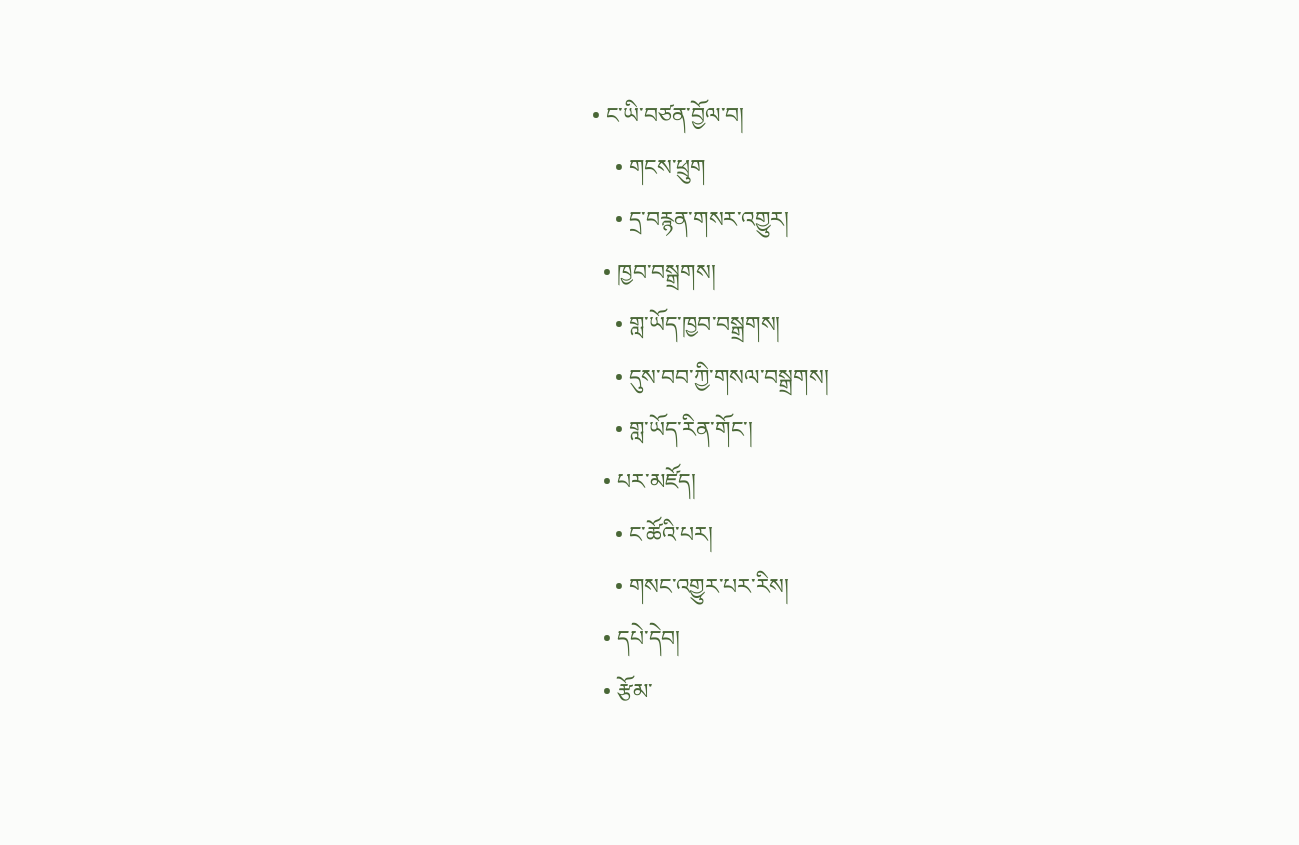• ང་ཡི་བཙན་བྱོལ་བ།
    • གངས་ཕྲུག
    • དྲ་བརྙན་གསར་འགྱུར།
  • ཁྱབ་བསྒྲགས།
    • གླ་ཡོད་ཁྱབ་བསྒྲགས།
    • དུས་བབ་ཀྱི་གསལ་བསྒྲགས།
    • གླ་ཡོད་རིན་གོང་།
  • པར་མཛོད།
    • ང་ཚོའི་པར།
    • གསང་འགྱུར་པར་རིས།
  • དཔེ་དེབ།
  • རྩོམ་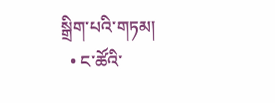སྒྲིག་པའི་གཏམ།
  • ང་ཚོའི་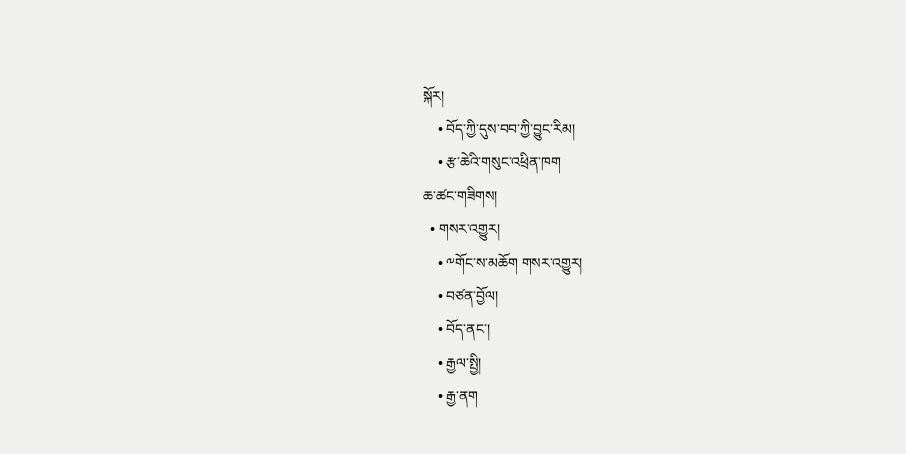སྐོར།
    • བོད་ཀྱི་དུས་བབ་ཀྱི་བྱུང་རིམ།
    • རྩ་ཆེའི་གསུང་འཕྲིན་ཁག
ཆ་ཚང་གཟིགས།
  • གསར་འགྱུར།
    • ༸གོང་ས་མཆོག གསར་འགྱུར།
    • བཙན་བྱོལ།
    • བོད་ནང་།
    • རྒྱལ་སྤྱི།
    • རྒྱ་ནག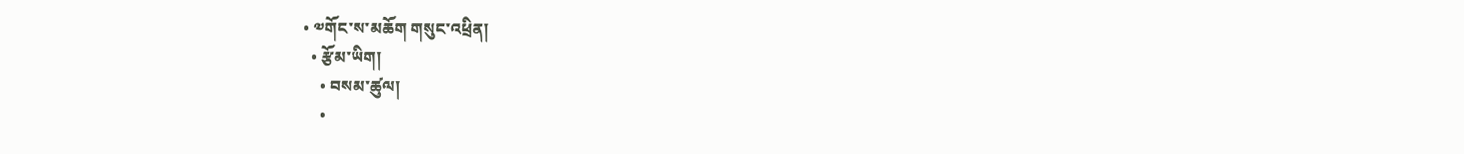• ༧གོང་ས་མཆོག གསུང་འཕྲིན།
  • རྩོམ་ཡིག།
    • བསམ་ཚུལ།
    •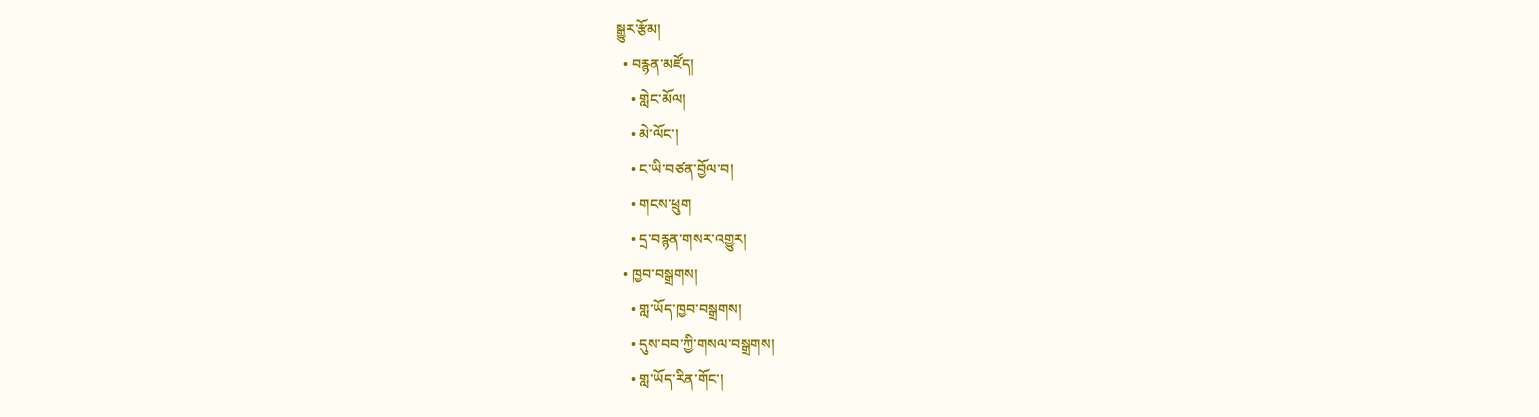སྒྱུར་རྩོམ།
  • བརྙན་མཛོད།
    • གླེང་མོལ།
    • མེ་ལོང་།
    • ང་ཡི་བཙན་བྱོལ་བ།
    • གངས་ཕྲུག
    • དྲ་བརྙན་གསར་འགྱུར།
  • ཁྱབ་བསྒྲགས།
    • གླ་ཡོད་ཁྱབ་བསྒྲགས།
    • དུས་བབ་ཀྱི་གསལ་བསྒྲགས།
    • གླ་ཡོད་རིན་གོང་།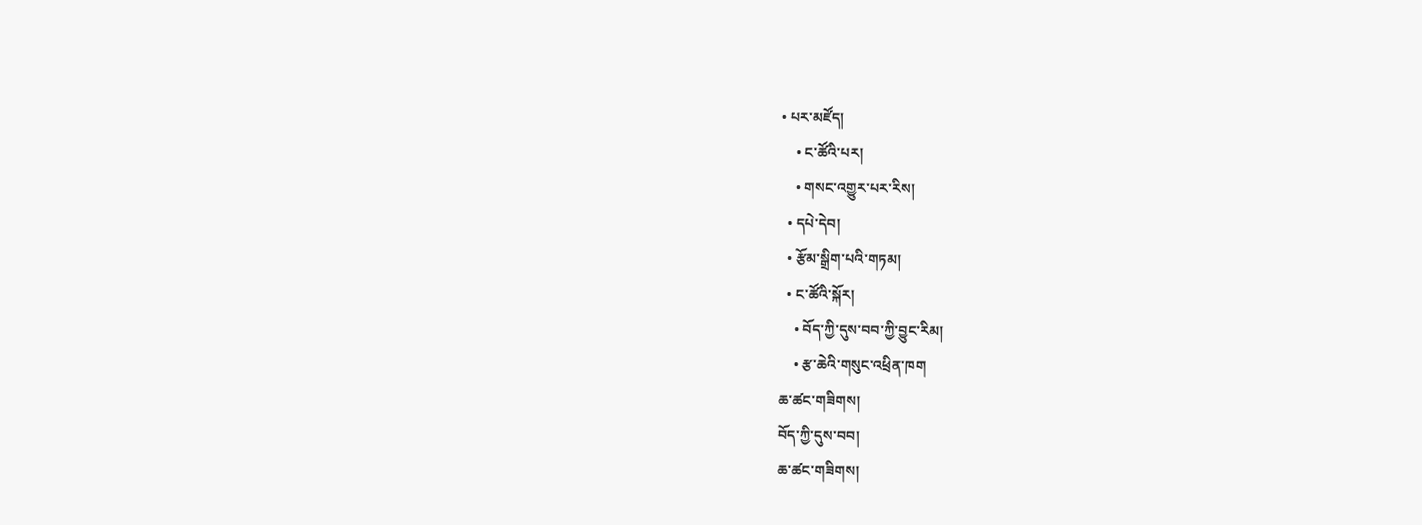• པར་མཛོད།
    • ང་ཚོའི་པར།
    • གསང་འགྱུར་པར་རིས།
  • དཔེ་དེབ།
  • རྩོམ་སྒྲིག་པའི་གཏམ།
  • ང་ཚོའི་སྐོར།
    • བོད་ཀྱི་དུས་བབ་ཀྱི་བྱུང་རིམ།
    • རྩ་ཆེའི་གསུང་འཕྲིན་ཁག
ཆ་ཚང་གཟིགས།
བོད་ཀྱི་དུས་བབ།
ཆ་ཚང་གཟིགས།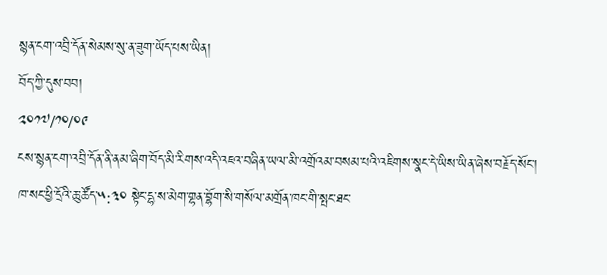སྙན་ངག་འབྲི་དོན་སེམས་སུ་ན་ཟུག་ཡོད་པས་ཡིན།
བོད་ཀྱི་དུས་བབ།
༢༠༡༧/༡༠/༠༩
ངས་སྙན་ངག་འབྲི་དོན་ནི་ནམ་ཞིག་བོད་མི་རིགས་འདི་འཇའ་བཞིན་ཡལ་མི་འགྲོའམ་བསམ་པའི་འཇིགས་སྣང་དེ་ཡིས་ཡིན་ཞེས་བརྗོད་སོང་།
ཁ་སང་ཕྱི་དྲོའི་ཆུ་ཚོད་༥:༣༠ སྟེང་དྷ་ས་མེག་གྷན་བྷོག་སི་གསོལ་མགྲོན་ཁང་གི་སྤང་ཐང་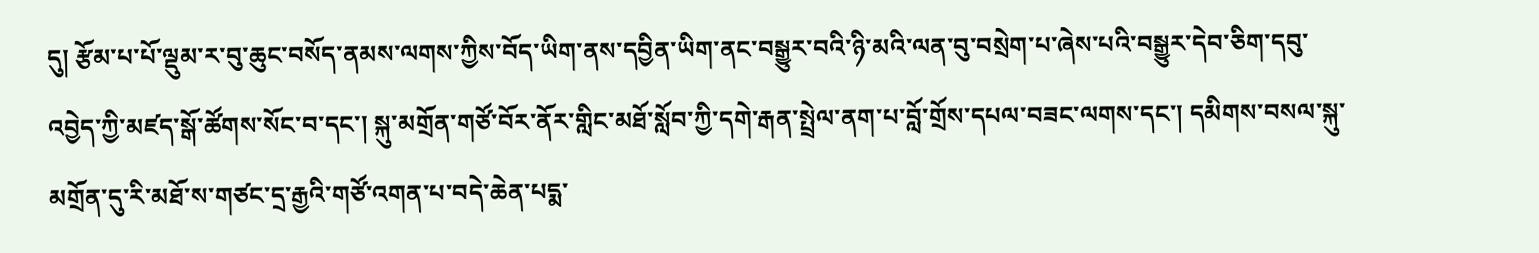དུ། རྩོམ་པ་པོ་ལྡུམ་ར་བུ་ཆུང་བསོད་ནམས་ལགས་ཀྱིས་བོད་ཡིག་ནས་དབྱིན་ཡིག་ནང་བསྒྱུར་བའི་ཉི་མའི་ལན་བུ་བསྲེག་པ་ཞེས་པའི་བསྒྱུར་དེབ་ཅིག་དབུ་འབྱེད་ཀྱི་མཛད་སྒོ་ཚོགས་སོང་བ་དང་། སྐུ་མགྲོན་གཙོ་བོར་ནོར་གླིང་མཐོ་སློབ་ཀྱི་དགེ་རྒན་སྤྲེལ་ནག་པ་བློ་གྲོས་དཔལ་བཟང་ལགས་དང་། དམིགས་བསལ་སྐུ་མགྲོན་དུ་རི་མཐོ་ས་གཙང་དྲ་རྒྱའི་གཙོ་འགན་པ་བདེ་ཆེན་པདྨ་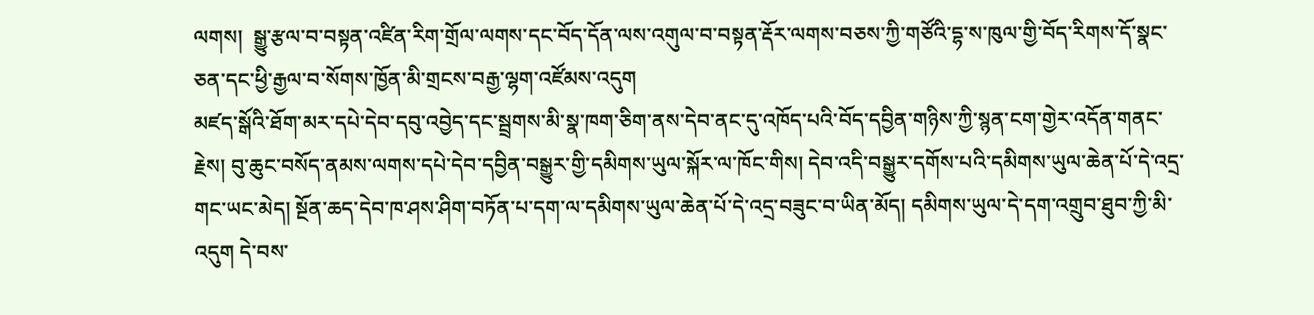ལགས།  སྒྱུ་རྩལ་བ་བསྟན་འཛིན་རིག་གྲོལ་ལགས་དང་བོད་དོན་ལས་འགུལ་བ་བསྟན་རྡོར་ལགས་བཅས་ཀྱི་གཙོའི་དྷ་ས་ཁུལ་གྱི་བོད་རིགས་དོ་སྣང་ཅན་དང་ཕྱི་རྒྱལ་བ་སོགས་ཁྱོན་མི་གྲངས་བརྒྱ་ལྷག་འཛོམས་འདུག
མཛད་སྒོའི་ཐོག་མར་དཔེ་དེབ་དབུ་འབྱེད་དང་སྦྲགས་མི་སྣ་ཁག་ཅིག་ནས་དེབ་ནང་དུ་འཁོད་པའི་བོད་དབྱིན་གཉིས་ཀྱི་སྙན་ངག་གྱེར་འདོན་གནང་རྗེས། བུ་ཆུང་བསོད་ནམས་ལགས་དཔེ་དེབ་དབྱིན་བསྒྱུར་གྱི་དམིགས་ཡུལ་སྐོར་ལ་ཁོང་གིས། དེབ་འདི་བསྒྱུར་དགོས་པའི་དམིགས་ཡུལ་ཆེན་པོ་དེ་འདྲ་གང་ཡང་མེད། སྔོན་ཆད་དེབ་ཁ་ཤས་ཤིག་བཏོན་པ་དག་ལ་དམིགས་ཡུལ་ཆེན་པོ་དེ་འདྲ་བཟུང་བ་ཡིན་མོད། དམིགས་ཡུལ་དེ་དག་འགྲུབ་ཐུབ་ཀྱི་མི་འདུག དེ་བས་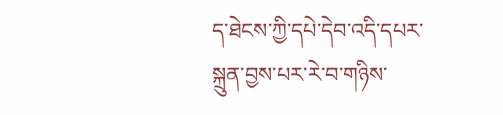ད་ཐེངས་ཀྱི་དཔེ་དེབ་འདི་དཔར་སྐྲུན་བྱས་པར་རེ་བ་གཉིས་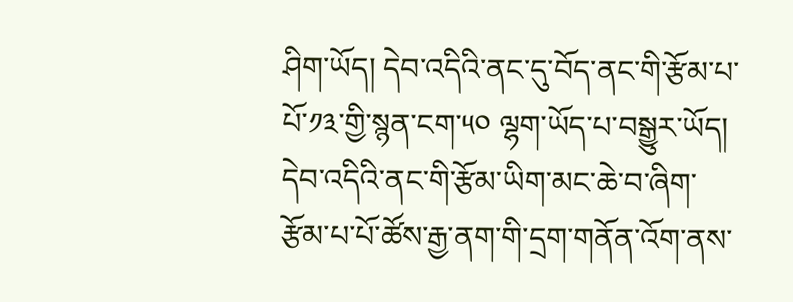ཤིག་ཡོད། དེབ་འདིའི་ནང་དུ་བོད་ནང་གི་རྩོམ་པ་པོ་༡༣་གྱི་སྙན་ངག་༥༠ ལྷག་ཡོད་པ་བསྒྱུར་ཡོད། དེབ་འདིའི་ནང་གི་རྩོམ་ཡིག་མང་ཆེ་བ་ཞིག་རྩོམ་པ་པོ་ཚོས་རྒྱ་ནག་གི་དྲག་གནོན་འོག་ནས་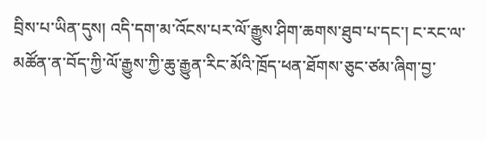བྲིས་པ་ཡིན་དུས། འདི་དག་མ་འོངས་པར་ལོ་རྒྱུས་ཤིག་ཆགས་ཐུབ་པ་དང་། ང་རང་ལ་མཚོན་ན་བོད་ཀྱི་ལོ་རྒྱུས་ཀྱི་ཆུ་རྒྱུན་རིང་མོའི་ཁྲོད་ཕན་ཐོགས་ཅུང་ཙམ་ཞིག་བྱ་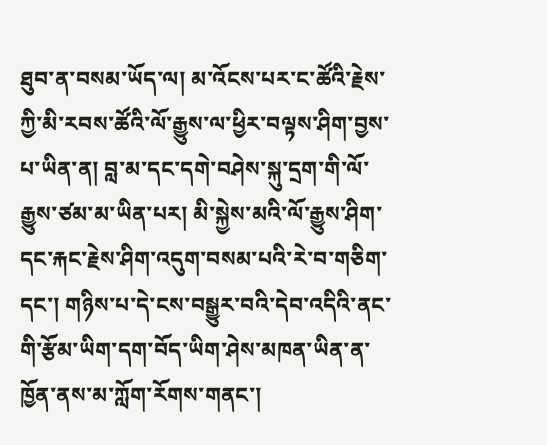ཐུབ་ན་བསམ་ཡོད་ལ། མ་འོངས་པར་ང་ཚོའི་རྗེས་ཀྱི་མི་རབས་ཚོའི་ལོ་རྒྱུས་ལ་ཕྱིར་བལྟས་ཤིག་བྱས་པ་ཡིན་ན། བླ་མ་དང་དགེ་བཤེས་སྐུ་དྲག་གི་ལོ་རྒྱུས་ཙམ་མ་ཡིན་པར། མི་སྐྱེས་མའི་ལོ་རྒྱུས་ཤིག་དང་རྐང་རྗེས་ཤིག་འདུག་བསམ་པའི་རེ་བ་གཅིག་དང་། གཉིས་པ་དེ་ངས་བསྒྱུར་བའི་དེབ་འདིའི་ནང་གི་རྩོམ་ཡིག་དག་བོད་ཡིག་ཤེས་མཁན་ཡིན་ན་ཁྱོན་ནས་མ་ཀློག་རོགས་གནང་།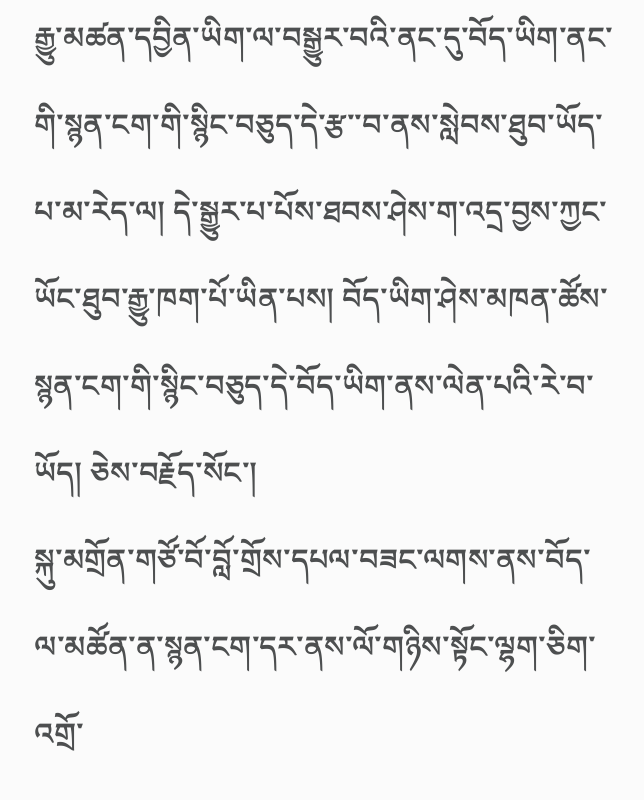རྒྱུ་མཚན་དབྱིན་ཡིག་ལ་བསྒྱུར་བའི་ནང་དུ་བོད་ཡིག་ནང་གི་སྙན་ངག་གི་སྙིང་བཅུད་དེ་རྩ་་བ་ནས་སླེབས་ཐུབ་ཡོད་པ་མ་རེད་ལ། དེ་སྒྱུར་པ་པོས་ཐབས་ཤེས་ག་འདྲ་བྱས་ཀྱང་ཡོང་ཐུབ་རྒྱུ་ཁག་པོ་ཡིན་པས། བོད་ཡིག་ཤེས་མཁན་ཚོས་སྙན་ངག་གི་སྙིང་བཅུད་དེ་བོད་ཡིག་ནས་ལེན་པའི་རེ་བ་ཡོད། ཅེས་བརྗོད་སོང་།
སྐུ་མགྲོན་གཙོ་བོ་བློ་གྲོས་དཔལ་བཟང་ལགས་ནས་བོད་ལ་མཚོན་ན་སྙན་ངག་དར་ནས་ལོ་གཉིས་སྟོང་ལྷག་ཅིག་འགྲོ་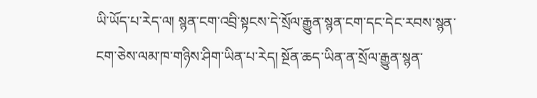ཡི་ཡོད་པ་རེད་ལ། སྙན་ངག་འབྲི་སྟངས་དེ་སྲོལ་རྒྱུན་སྙན་ངག་དང་དེང་རབས་སྙན་ངག་ཅེས་ལམ་ཁ་གཉིས་ཤིག་ཡིན་པ་རེད། སྔོན་ཆད་ཡིན་ན་སྲོལ་རྒྱུན་སྙན་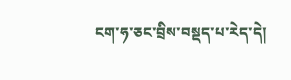ངག་ཧ་ཅང་བྲིས་བསྡད་པ་རེད་དེ།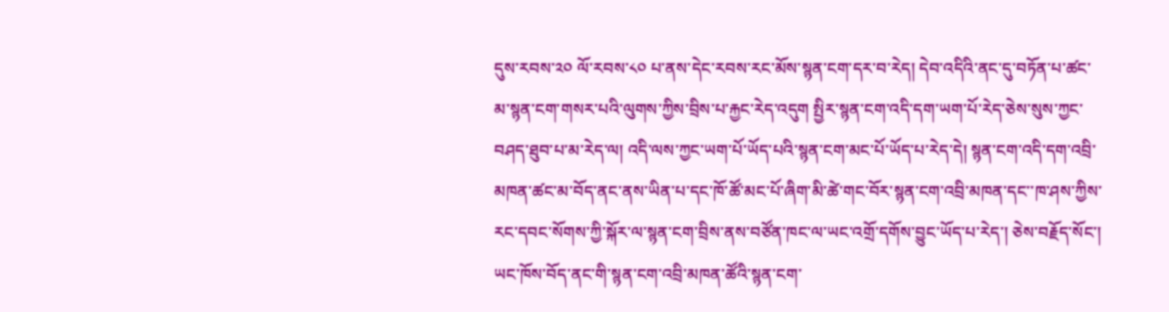དུས་རབས་༢༠ ལོ་རབས་༨༠ པ་ནས་དེང་རབས་རང་མོས་སྙན་ངག་དར་བ་རེད། དེབ་འདིའི་ནང་དུ་བཏོན་པ་ཚང་མ་སྙན་ངག་གསར་པའི་ལུགས་ཀྱིས་བྲིས་པ་རྐྱང་རེད་འདུག སྤྱིར་སྙན་ངག་འདི་དག་ཡག་པོ་རེད་ཅེས་སུས་ཀྱང་བཤད་ཐུབ་པ་མ་རེད་ལ། འདི་ལས་ཀྱང་ཡག་པོ་ཡོད་པའི་སྙན་ངག་མང་པོ་ཡོད་པ་རེད་དེ། སྙན་ངག་འདི་དག་འབྲི་མཁན་ཚང་མ་བོད་ནང་ནས་ཡིན་པ་དང་ཁོ་ཚོ་མང་པོ་ཞིག་མི་ཚེ་གང་བོར་སྙན་ངག་འབྲི་མཁན་དང་་ཁ་ཤས་ཀྱིས་རང་དབང་སོགས་ཀྱི་སྐོར་ལ་སྙན་ངག་བྲིས་ནས་བཙོན་ཁང་ལ་ཡང་འགྲོ་དགོས་བྱུང་ཡོད་པ་རེད་། ཅེས་བརྗོད་སོང་།
ཡང་ཁོས་བོད་ནང་གི་སྙན་ངག་འབྲི་མཁན་ཚོའི་སྙན་ངག་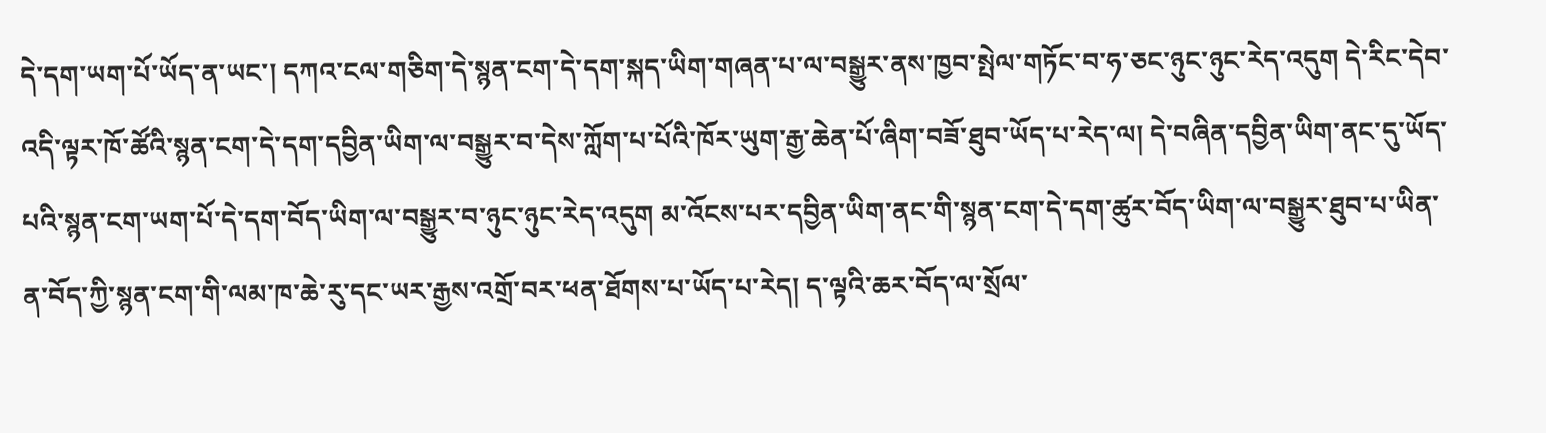དེ་དག་ཡག་པོ་ཡོད་ན་ཡང་། དཀའ་ངལ་གཅིག་དེ་སྙན་ངག་དེ་དག་སྐད་ཡིག་གཞན་པ་ལ་བསྒྱུར་ནས་ཁྱབ་སྤེལ་གཏོང་བ་ཧ་ཅང་ཉུང་ཉུང་རེད་འདུག དེ་རིང་དེབ་འདི་ལྟར་ཁོ་ཚོའི་སྙན་ངག་དེ་དག་དབྱིན་ཡིག་ལ་བསྒྱུར་བ་དེས་ཀློག་པ་པོའི་ཁོར་ཡུག་རྒྱ་ཆེན་པོ་ཞིག་བཟོ་ཐུབ་ཡོད་པ་རེད་ལ། དེ་བཞིན་དབྱིན་ཡིག་ནང་དུ་ཡོད་པའི་སྙན་ངག་ཡག་པོ་དེ་དག་བོད་ཡིག་ལ་བསྒྱུར་བ་ཉུང་ཉུང་རེད་འདུག མ་འོངས་པར་དབྱིན་ཡིག་ནང་གི་སྙན་ངག་དེ་དག་ཚུར་བོད་ཡིག་ལ་བསྒྱུར་ཐུབ་པ་ཡིན་ན་བོད་ཀྱི་སྙན་ངག་གི་ལམ་ཁ་ཆེ་རུ་དང་ཡར་རྒྱས་འགྲོ་བར་ཕན་ཐོགས་པ་ཡོད་པ་རེད། ད་ལྟའི་ཆར་བོད་ལ་སྲོལ་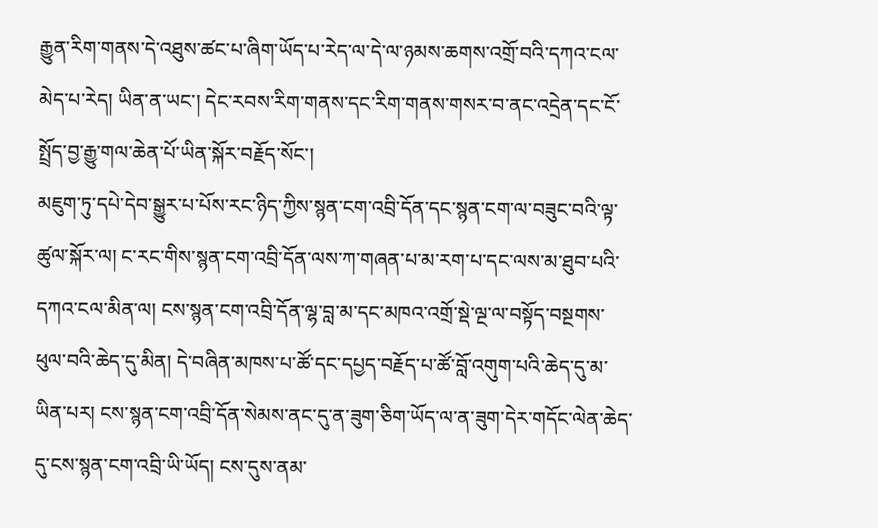རྒྱུན་རིག་གནས་དེ་འཐུས་ཚང་པ་ཞིག་ཡོད་པ་རེད་ལ་དེ་ལ་ཉམས་ཆགས་འགྲོ་བའི་དཀའ་ངལ་མེད་པ་རེད། ཡིན་ན་ཡང་། དེང་རབས་རིག་གནས་དང་རིག་གནས་གསར་བ་ནང་འདྲེན་དང་ངོ་སྤྲོད་བྱ་རྒྱུ་གལ་ཆེན་པོ་ཡིན་སྐོར་བརྗོད་སོང་།
མཇུག་ཏུ་དཔེ་དེབ་སྒྱུར་པ་པོས་རང་ཉིད་ཀྱིས་སྙན་ངག་འབྲི་དོན་དང་སྙན་ངག་ལ་བཟུང་བའི་ལྟ་ཚུལ་སྐོར་ལ། ང་རང་གིས་སྙན་ངག་འབྲི་དོན་ལས་ཀ་གཞན་པ་མ་རག་པ་དང་ལས་མ་ཐུབ་པའི་དཀའ་ངལ་མིན་ལ། ངས་སྙན་ངག་འབྲི་དོན་ལྷ་བླ་མ་དང་མཁའ་འགྲོ་སྡེ་ལྔ་ལ་བསྟོད་བསྔགས་ཕུལ་བའི་ཆེད་དུ་མིན། དེ་བཞིན་མཁས་པ་ཚོ་དང་དཔྱད་བརྗོད་པ་ཚོ་བློ་འགུག་པའི་ཆེད་དུ་མ་ཡིན་པར། ངས་སྙན་ངག་འབྲི་དོན་སེམས་ནང་དུ་ན་ཟུག་ཅིག་ཡོད་ལ་ན་ཟུག་དེར་གདོང་ལེན་ཆེད་དུ་ངས་སྙན་ངག་འབྲི་ཡི་ཡོད། ངས་དུས་ནམ་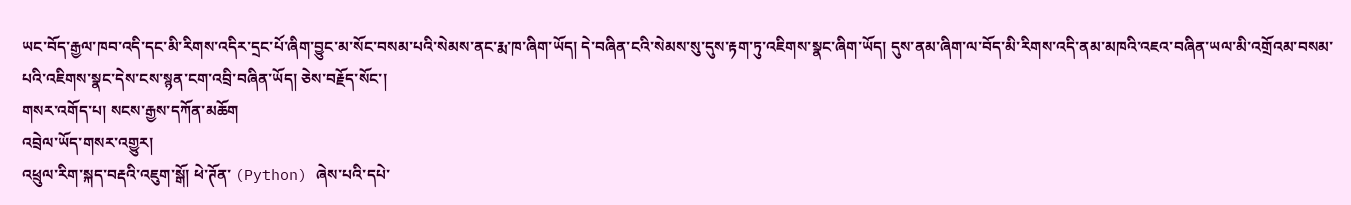ཡང་བོད་རྒྱལ་ཁབ་འདི་དང་མི་རིགས་འདིར་དྲང་པོ་ཞིག་བྱུང་མ་སོང་བསམ་པའི་སེམས་ནང་རྨ་ཁ་ཞིག་ཡོད། དེ་བཞིན་ངའི་སེམས་སུ་དུས་རྟག་ཏུ་འཇིགས་སྣང་ཞིག་ཡོད། དུས་ནམ་ཞིག་ལ་བོད་མི་རིགས་འདི་ནམ་མཁའི་འཇའ་བཞིན་ཡལ་མི་འགྲོའམ་བསམ་པའི་འཇིགས་སྣང་དེས་ངས་སྙན་ངག་འབྲི་བཞིན་ཡོད། ཅེས་བརྗོད་སོང་།
གསར་འགོད་པ། སངས་རྒྱས་དཀོན་མཆོག
འབྲེལ་ཡོད་གསར་འགྱུར།
འཕྲུལ་རིག་སྐད་བརྡའི་འཇུག་སྒོ། ཕེ་ཊོན་ (Python) ཞེས་པའི་དཔེ་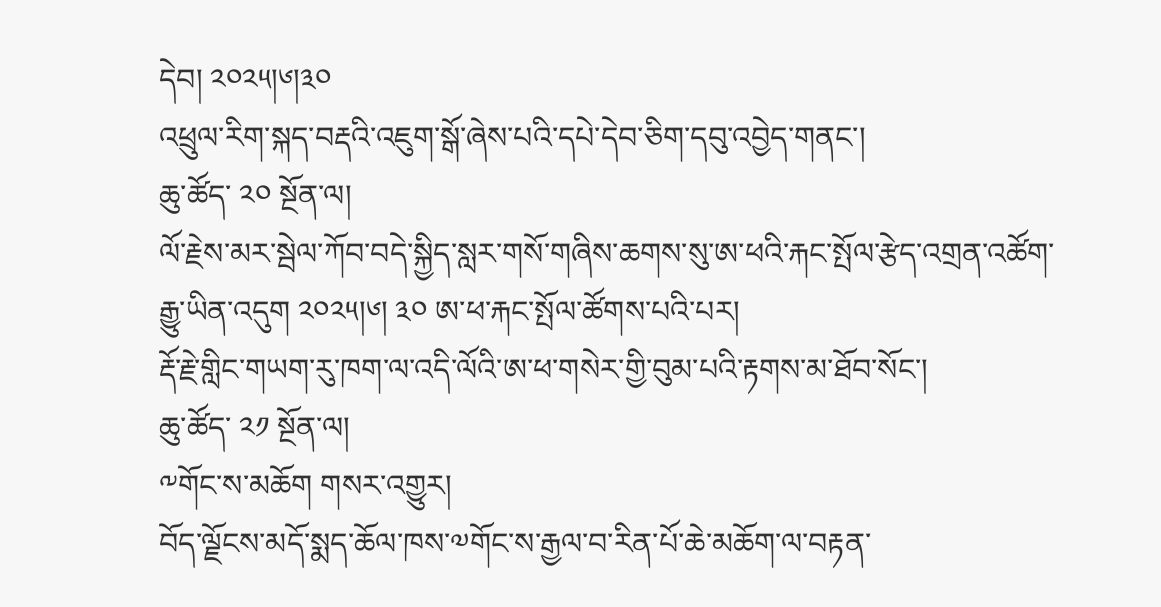དེབ། ༢༠༢༥།༦།༣༠
འཕྲུལ་རིག་སྐད་བརྡའི་འཇུག་སྒོ་ཞེས་པའི་དཔེ་དེབ་ཅིག་དབུ་འབྱེད་གནང་།
ཆུ་ཚོད་ ༢༠ སྔོན་ལ།
ལོ་རྗེས་མར་སྦེལ་ཀོབ་བདེ་སྐྱིད་སླར་གསོ་གཞིས་ཆགས་སུ་ཨ་ཕའི་རྐང་སྤོལ་རྩེད་འགྲན་འཚོག་རྒྱུ་ཡིན་འདུག ༢༠༢༥།༦། ༣༠ ཨ་ཕ་རྐང་སྤོལ་ཚོགས་པའི་པར།
རྡོ་རྗེ་གླིང་གཡག་རུ་ཁག་ལ་འདི་ལོའི་ཨ་ཕ་གསེར་གྱི་བུམ་པའི་རྟགས་མ་ཐོབ་སོང་།
ཆུ་ཚོད་ ༢༡ སྔོན་ལ།
༸གོང་ས་མཆོག གསར་འགྱུར།
བོད་ལྗོངས་མདོ་སྨད་ཆོལ་ཁས་༧གོང་ས་རྒྱལ་བ་རིན་པོ་ཆེ་མཆོག་ལ་བརྟན་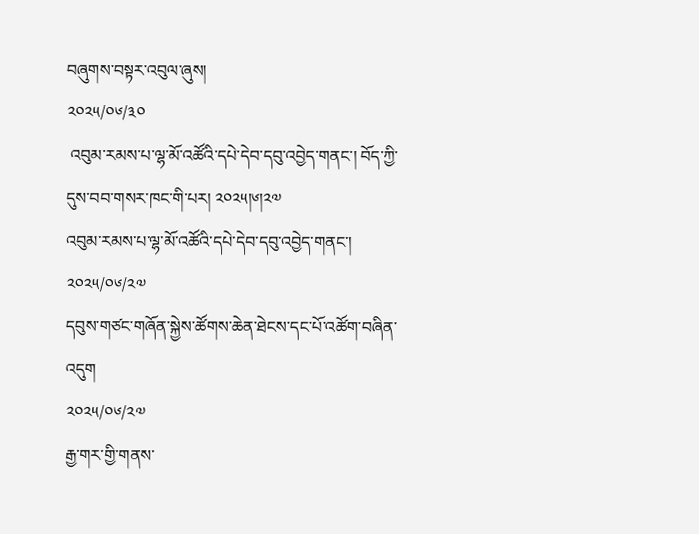བཞུགས་བསྟར་འབུལ་ཞུས།
༢༠༢༥/༠༦/༣༠
 འབུམ་རམས་པ་ལྷ་མོ་འཚོའི་དཔེ་དེབ་དབུ་འབྱེད་གནང་། བོད་ཀྱི་དུས་བབ་གསར་ཁང་གི་པར། ༢༠༢༥།༦།༢༧
འབུམ་རམས་པ་ལྷ་མོ་འཚོའི་དཔེ་དེབ་དབུ་འབྱེད་གནང་།
༢༠༢༥/༠༦/༢༧
དབུས་གཙང་གཞོན་སྐྱེས་ཚོགས་ཆེན་ཐེངས་དང་པོ་འཚོག་བཞིན་འདུག
༢༠༢༥/༠༦/༢༧
རྒྱ་གར་གྱི་གནས་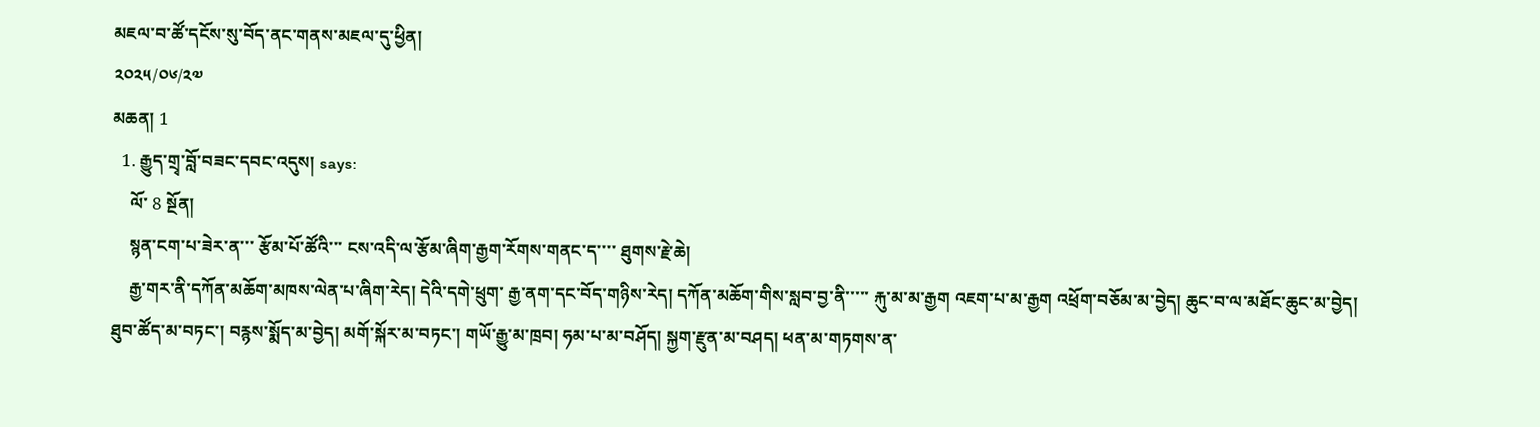མཇལ་བ་ཚོ་དངོས་སུ་བོད་ནང་གནས་མཇལ་དུ་ཕྱིན།
༢༠༢༥/༠༦/༢༧
མཆན། 1
  1. རྒྱུད་གྲྭ་བློ་བཟང་དབང་འདུས། says:
    ལོ་ 8 སྔོན།
    སྙན་ངག་པ་ཟེར་ན་་་ རྩོམ་པོ་ཚོའི་་་ ངས་འདི་ལ་རྩོམ་ཞིག་རྒྱག་རོགས་གནང་ད་་་་ ཐུགས་རྗེ་ཆེ།
    རྒྱ་གར་ནི་དཀོན་མཆོག་མཁས་ལེན་པ་ཞིག་རེད། དེའི་དགེ་ཕྲུག་ རྒྱ་ནག་དང་བོད་གཉིས་རེད། དཀོན་མཆོག་གིས་སླབ་བྱ་ནི་་་་་ རྐུ་མ་མ་རྒྱག འཇག་པ་མ་རྒྱག འཕྲོག་བཅོམ་མ་བྱེད། ཆུང་བ་ལ་མཐོང་ཆུང་མ་བྱེད། ཐུབ་ཚོད་མ་བཏང་། བརྙས་སྨོད་མ་བྱེད། མགོ་སྐོར་མ་བཏང་། གཡོ་རྒྱུ་མ་ཁྲབ། ཧམ་པ་མ་བཤོད། སྐྱག་རྫུན་མ་བཤད། ཕན་མ་གཏགས་ན་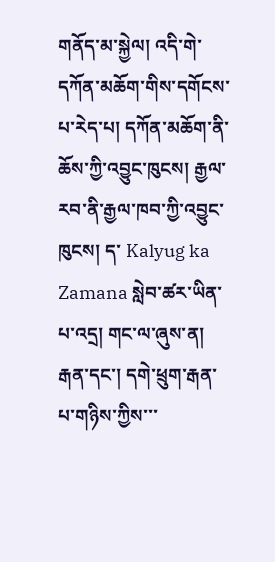གནོད་མ་སྐྱེལ། འདི་གེ་དཀོན་མཆོག་གིས་དགོངས་པ་རེད་པ། དཀོན་མཆོག་ནི་ཆོས་ཀྱི་འབྱུང་ཁུངས། རྒྱལ་རབ་ནི་རྒྱལ་ཁབ་ཀྱི་འབྱུང་ཁུངས། ད་ Kalyug ka Zamana སླེབ་ཚར་ཡིན་པ་འདྲ། གང་ལ་ཞུས་ན། རྒན་དང་། དགེ་ཕྲུག་རྒན་པ་གཉིས་ཀྱིས་་་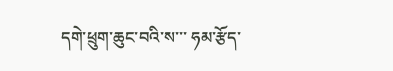དགེ་ཕྲུག་ཆུང་བའི་ས་་་ ཧམ་རྩོད་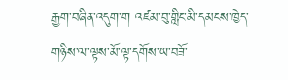རྒྱག་བཞིན་འདུག་ག འཛམ་བུ་གླིང་མི་དམངས་ཁྱེད་གཉིས་ལ་ལྟས་མོ་ལྟ་དགོས་ཡ་བཟོ་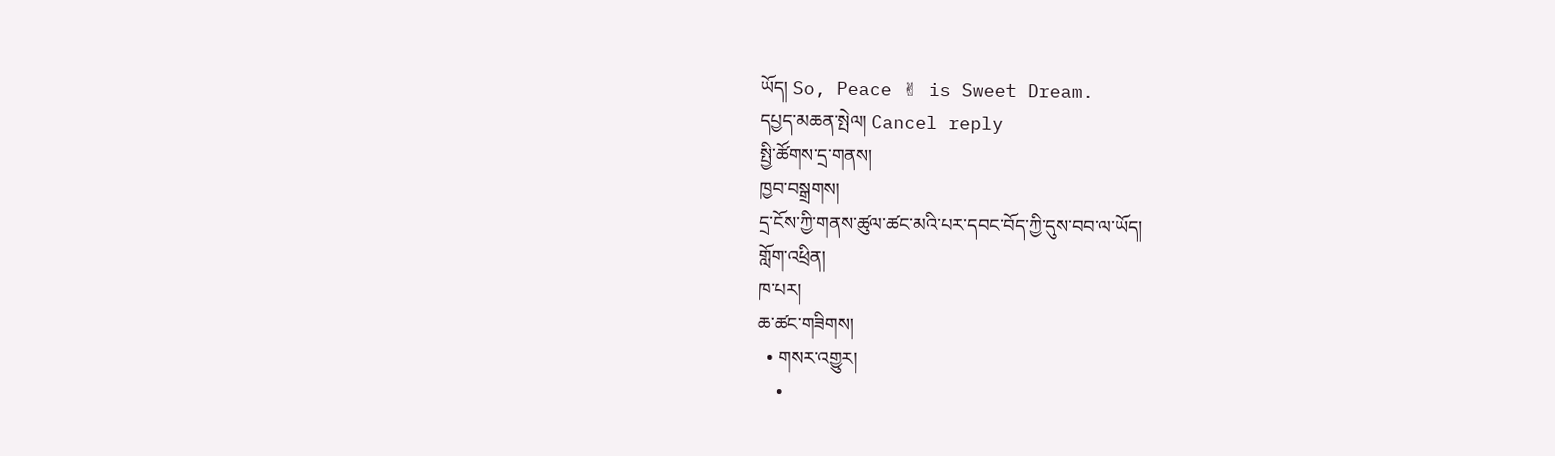ཡོད། So, Peace ✌ is Sweet Dream.
དཔྱད་མཆན་སྤེལ། Cancel reply
སྤྱི་ཚོགས་དྲ་གནས།
ཁྱབ་བསྒྲགས།
དྲ་ངོས་ཀྱི་གནས་ཚུལ་ཚང་མའི་པར་དབང་བོད་ཀྱི་དུས་བབ་ལ་ཡོད།
གློག་འཕྲིན།
ཁ་པར།
ཆ་ཚང་གཟིགས།
  • གསར་འགྱུར།
    •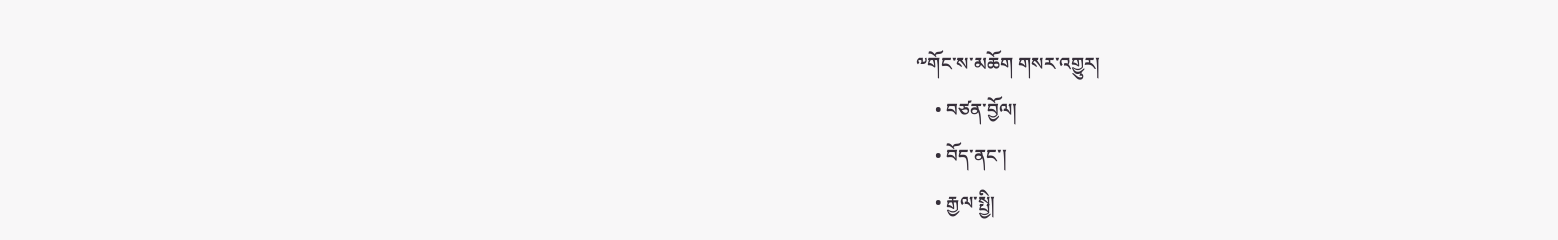༸གོང་ས་མཆོག གསར་འགྱུར།
    • བཙན་བྱོལ།
    • བོད་ནང་།
    • རྒྱལ་སྤྱི།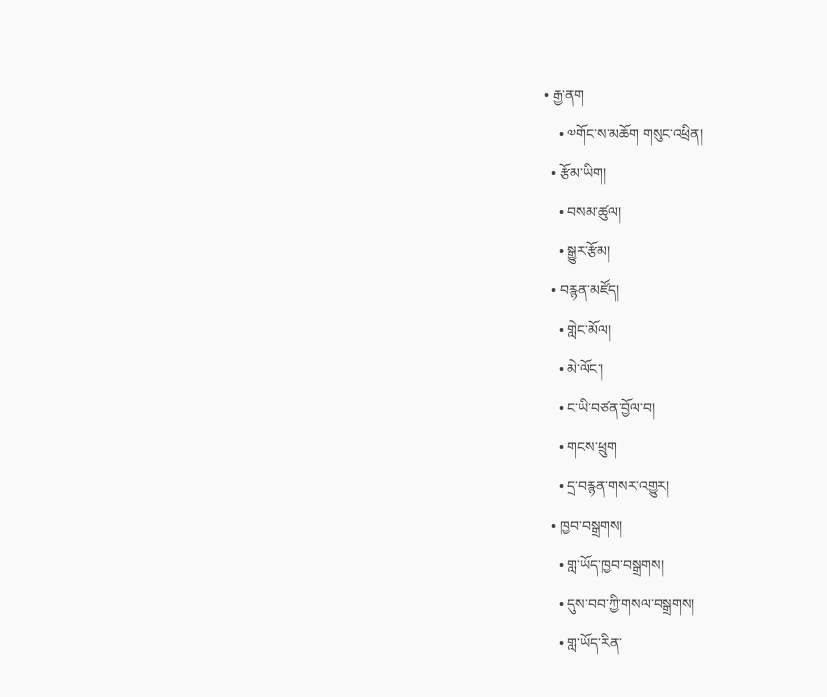• རྒྱ་ནག
    • ༧གོང་ས་མཆོག གསུང་འཕྲིན།
  • རྩོམ་ཡིག།
    • བསམ་ཚུལ།
    • སྒྱུར་རྩོམ།
  • བརྙན་མཛོད།
    • གླེང་མོལ།
    • མེ་ལོང་།
    • ང་ཡི་བཙན་བྱོལ་བ།
    • གངས་ཕྲུག
    • དྲ་བརྙན་གསར་འགྱུར།
  • ཁྱབ་བསྒྲགས།
    • གླ་ཡོད་ཁྱབ་བསྒྲགས།
    • དུས་བབ་ཀྱི་གསལ་བསྒྲགས།
    • གླ་ཡོད་རིན་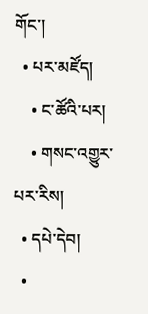གོང་།
  • པར་མཛོད།
    • ང་ཚོའི་པར།
    • གསང་འགྱུར་པར་རིས།
  • དཔེ་དེབ།
  •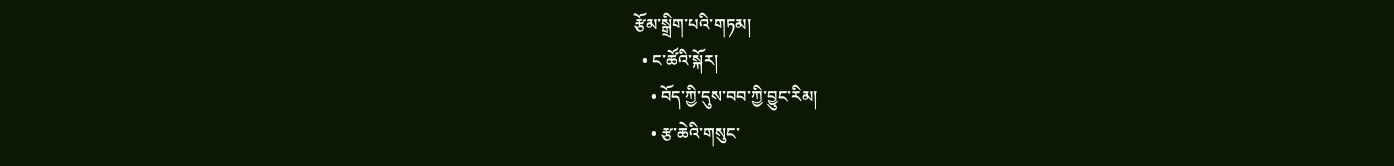རྩོམ་སྒྲིག་པའི་གཏམ།
  • ང་ཚོའི་སྐོར།
    • བོད་ཀྱི་དུས་བབ་ཀྱི་བྱུང་རིམ།
    • རྩ་ཆེའི་གསུང་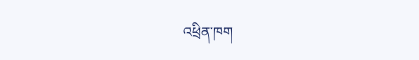འཕྲིན་ཁག